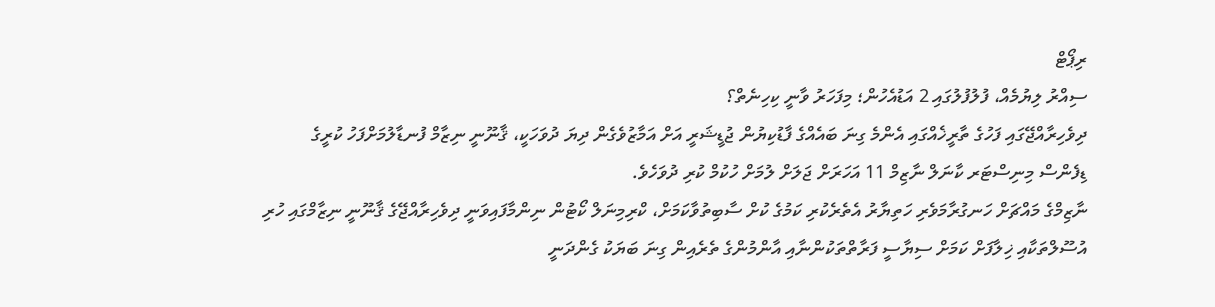ރިޕޯޓް
ސިއްރު ލިޔުމެއް، ފުލުފުލުގައި 2 އަޑުއެހުން؛ މިފަހަރު ވާނީ ކިހިނެތް؟
ދިވެހިރާއްޖޭގައި ފަހުގެ ތާރީޚެއްގައި އެންމެ ގިނަ ބައެއްގެ ފާޑުކިޔުން ޖުޑީޝަރީ އަށް އަމާޒުވެގެން ދިޔަ ދުވަހަކީ، ޤާނޫނީ ނިޒާމް ފުނޑާލުމަށްފަހު ކުރީގެ ޑިފެންސް މިނިސްޓަރ ކާނަލް ނާޒިމް 11 އަހަރަށް ޖަލަށް ލުމަށް ހުކުމް ކުރި ދުވަހެވެ.
ނާޒިމްގެ މައްޗަށް ހަނގުރާމަވެރި ހަތިޔާރު އެތެރެކުރި ކަމުގެ ކުށް ސާބިތުވާކަމަށް، ކްރިމިނަލް ކޯޓުން ނިންމާފައިވަނީ ދިވެހިރާއްޖޭގެ ޤާނޫނީ ނިޒާމްގައި ހުރި އުސޫލްތަކާއި ޚިލާފަށް ކަމަށް ސިޔާސީ ފަރާތްތަކުންނާއި އާންމުންގެ ތެރެއިން ގިނަ ބަޔަކު ގެންދަނީ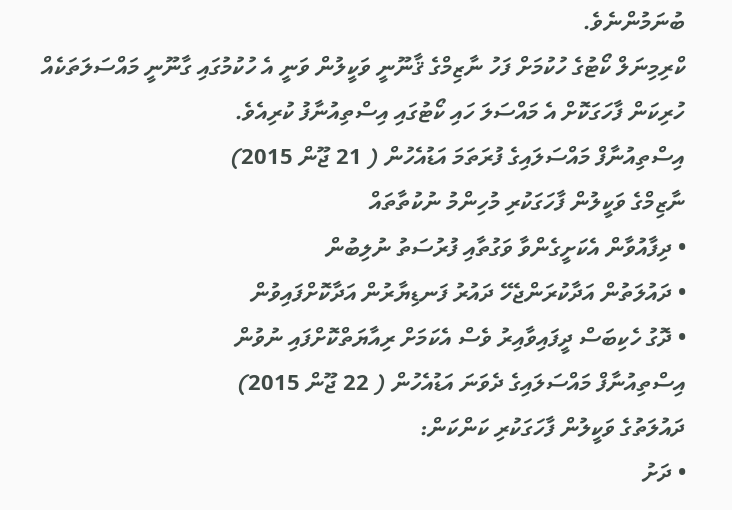ބުނަމުންނެވެ.
ކްރިމިނަލް ކޯޓުގެ ހުކުމަށް ފަހު ނާޒިމްގެ ޤާނޫނީ ވަކީލުން ވަނީ އެ ހުކުމުގައި ގާނޫނީ މައްސަލަތަކެއް ހުރިކަން ފާހަގަކޮށް އެ މައްސަލަ ހައި ކޯޓުގައި އިސްތިއުނާފު ކުރިއެވެ.
އިސްތިއުނާފް މައްސަލައިގެ ފުރަތަމަ އަޑުއެހުން ( 21 ޖޫން 2015)
ނާޒިމްގެ ވަކީލުން ފާހަގަކުރި މުހިންމު ނުކުތާތައް
• ދިފާއުވާން އެކަށީގެންވާ ވަގުތާއި ފުރުސަތު ނުލިބުން
• ދައުލަތުން އަދާކުރަންޖެހޭ ދައުރު ފަނޑިޔާރުން އަދާކޮށްފައިވުން
• ދޮގު ހެކިބަސް ދީފައިވާއިރު ވެސް އެކަމަށް ރިއާޔަތްކޮށްފައި ނުވުން
އިސްތިއުނާފް މައްސަލައިގެ ދެވަނަ އަޑުއެހުން ( 22 ޖޫން 2015)
ދައުލަތުގެ ވަކީލުން ފާހަގަކުރި ކަންކަން:
• ދަށު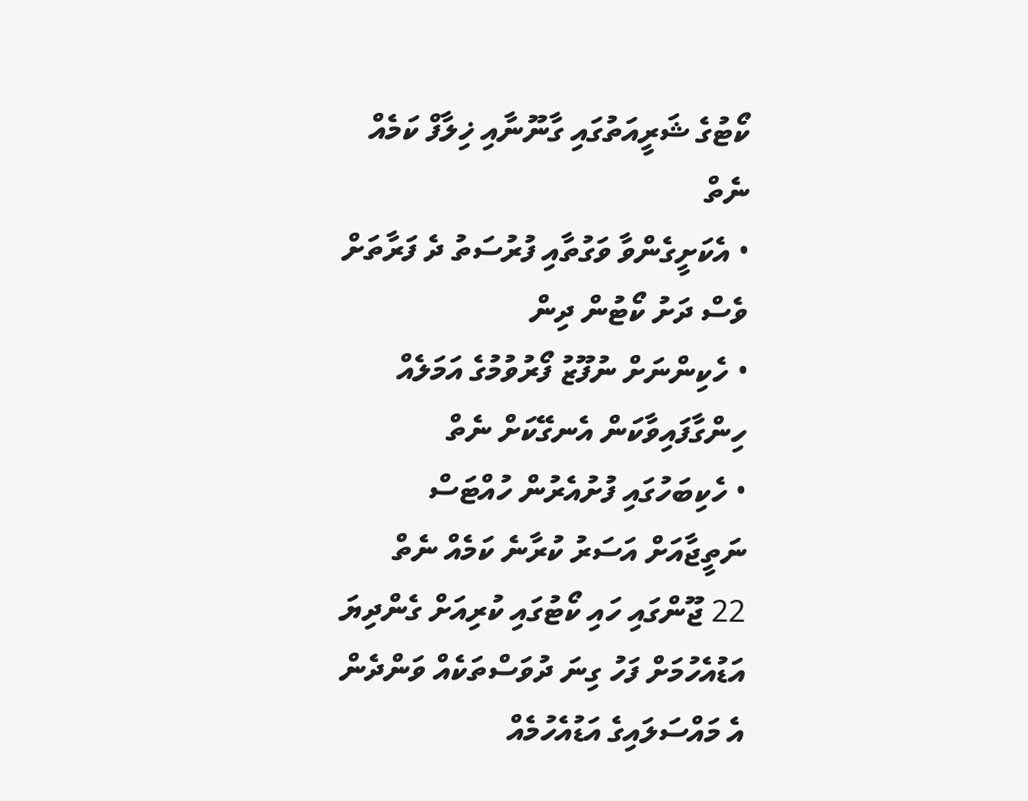ކޯޓުގެ ޝަރީއަތުގައި ގާނޫނާއި ޚިލާފް ކަމެއް ނެތް
• އެކަށީގެންވާ ވަގުތާއި ފުރުސަތު ދެ ފަރާތަށް ވެސް ދަށު ކޯޓުން ދިން
• ހެކިންނަށް ނުފޫޒު ފޯރުވުމުގެ އަމަލެއް ހިންގާފައިވާކަން އެނގޭކަށް ނެތް
• ހެކިބަހުގައި ފުށުއެރުން ހުއްޓަސް ނަތީޖާއަށް އަސަރު ކުރާނެ ކަމެއް ނެތް
22 ޖޫންގައި ހައި ކޯޓުގައި ކުރިއަށް ގެންދިޔަ އަޑުއެހުމަށް ފަހު ގިނަ ދުވަސްތަކެއް ވަންދެން އެ މައްސަލައިގެ އަޑުއެހުމެއް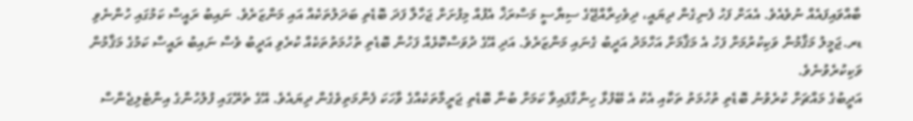ބާއްވައިފައެއް ނުވެއެވެ. އެއަށް ފަހު ފެނިގެން ދިޔައީ، ދިވެހިރާއްޖޭގެ ސިޔާސީ މަސްރަޚް އެފުއް މިފުށަށް ޖަހާލާ ފަދަ ބޮޑެތި ބަދަލުތަކެއް އައި މަންޒަރެވެ. ނައިބު ރައީސް ކަމުގައި ހުންނެވި ޑރ.ޖަމީލު މަޤާމުން ވަކިކުރުމަށް ފަހު އެ މަޤާމަށް އަހްމަދު އަދީބު ގެނައި މަންޒަރެވެ. އަދި އޭގެ ދުވަސްކޮޅެއް ފަހުން ބޮޑެތި ތުހުމަތުތަކެއް ކުރެވި އަދީބު ވެސް ނައިބު ރައީސް ކަމުގެ މަޤާމުން ވަކިކުރެވުނެވެ.
އަދީބުގެ މައްޗަށް ކުރެވުނު ބޮޑެތި ތުހުމަތު ތަކާއި އެކު އެ ބޭފުޅާ ހިންގާފައިވާ ކަމަށް ބުނާ ބޮޑެތި ޖަރީމާތަކެއްގެ ވާހަކަ ފެންމަތިވެގެން ދިޔައެވެ. އޭގެ ތެރޭގައި ފުލުހުންގެ އިންޓެލިޖެންސް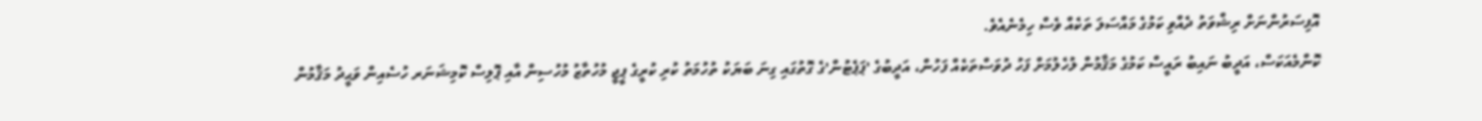އޮފިސަރުންނަށް ރިޝްވަތު ދެއްވި ކަމުގެ މައްސަލަ ތަކެއް ވެސް ހިމެނެއެވެ.
ކޮންމެއަކަސް، އަދީބު ނައިބު ރައީސް ކަމުގެ މަޤާމުން ލުހެލުމަށް ފަހު ދުވަސްތަކެއް ފަހުން، އަދީބުގެ 'ޕަޕެޓުން'ގެ ގޮތުގައި ގިނަ ބަޔަކު ތުހުމަތު ކުރި ކުރީގެ ޕީޖީ މުހުތާޒު މުހުސިން އާއި ޕޮލިސް ކޮމިޝަނަރ ހުސެއިން ވަޙީދު މަޤާމުން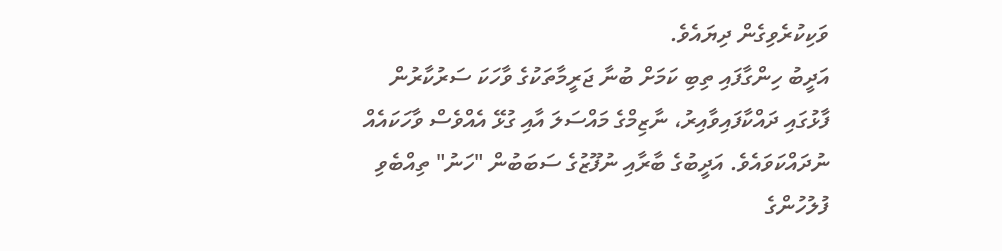ވަކިކުރެވިގެން ދިޔައެވެ.
އަދީބު ހިންގާފައި ތިބި ކަމަށް ބުނާ ޖަރީމާތަކުގެ ވާހަކަ ސަރުކާރުން ފާޅުގައި ދައްކާފައިވާއިރު، ނާޒިމްގެ މައްސަލަ އާއި ގުޅޭ އެއްވެސް ވާހަކައެއް ނުދައްކަވައެވެ. އަދީބުގެ ބާރާއި ނުފޫޒުގެ ސަބަބުން "ހަނު" ތިއްބެވި ފުލުހުންގެ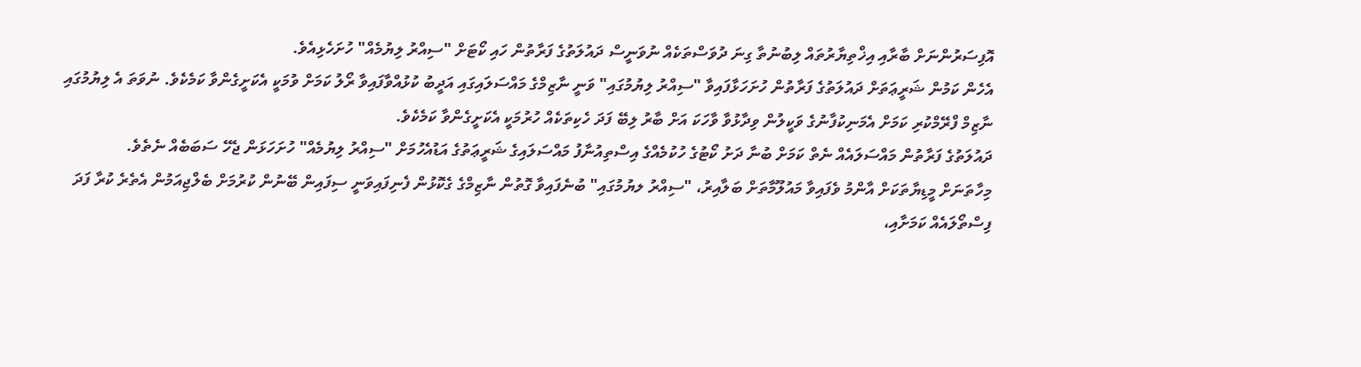އޮފިސަރުންނަށް ބާރާއި އިޚްތިޔާރުތައް ލިބުނުތާ ގިނަ ދުވަސްތަކެއް ނުވަނީސް ދައުލަތުގެ ފަރާތުން ހައި ކޯޓަށް "ސިއްރު ލިޔުމެއް" ހުށަހެޅިއެވެ.
އެހެން ކަމުން ޝަރީޢަތަށް ދައުލަތުގެ ފަރާތުން ހުށަހަޅާފައިވާ "ސިއްރު ލިޔުމުގައި" ވަނީ ނާޒިމްގެ މައްސަލައިގައި އަދީބު ކުޅުއްވާފައިވާ ރޯލު ކަމަށް ވުމަކީ އެކަށީގެންވާ ކަމެކެވެ. ނުވަތަ އެ ލިޔުމުގައި ނާޒިމް ފްރޭމްކުރި ކަމަށް އެމަނިކުފާނުގެ ވަކީލުން ވިދާޅުވާ ވާހަކަ އަށް ބާރު ލިބޭ ފަދަ ހެކިތަކެއް ހުރުމަކީ އެކަށީގެންވާ ކަމެކެވެ.
ދައުލަތުގެ ފަރާތުން މައްސަލައެއް ނެތް ކަމަށް ބުނާ ދަށު ކޯޓުގެ ހުކުމެއްގެ އިސްތިއުނާފު މައްސަލައިގެ ޝަރީޢަތުގެ އަޑުއެހުމަށް "ސިއްރު ލިޔުމެއް" ހުށަހަޅަން ޖެހޭ ސަބަބެއް ނެތެވެ.
މިހާތަނަށް މީޑިޔާތަކަށް އާންމު ވެފައިވާ މައުލޫމާތަށް ބަލާއިރު، "ސިއްރު ލޔުމުގައި" ބުނެފައިވާ ގޮތުން ނާޒިމްގެ ގެކޮޅުން ފެނިފައިވަނީ ސިފައިން ބޭނުން ކުރުމަށް ބެލްޖިއަމުން އެތެރެ ކުރާ ފަދަ ފިސްތޯލައެއް ކަމަށާއި،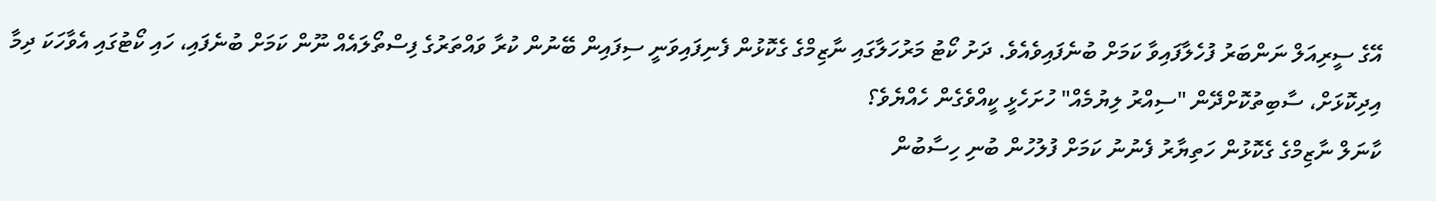އޭގެ ސީރިއަލް ނަންބަރު ފުހެލާފައިވާ ކަމަށް ބުނެފައިވެއެވެ. ދަށު ކޯޓު މަރުހަލާގައި ނާޒިމްގެ ގެކޮޅުން ފެނިފައިވަނީ ސިފައިން ބޭނުން ކުރާ ވައްތަރުގެ ފިސްތޯލައެއް ނޫން ކަމަށް ބުނެފައި، ހައި ކޯޓުގައި އެވާހަކަ ދިމާ އިދިކޮޅަށް، ސާބިތުކޮށްދޭން "ސިއްރު ލިޔުމެއް" ހުށަހެޅީ ކީއްވެގެން ހެއްޔެވެ؟
ކާނަލް ނާޒިމްގެ ގެކޮޅުން ހަތިޔާރު ފެނުނު ކަމަށް ފުލުހުން ބުނި ހިސާބުން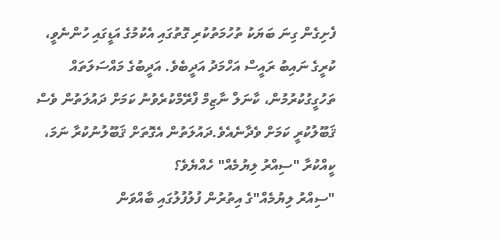ފެށިގެން ގިނަ ބަޔަކު ތުހުމަތުކުރި ގޮތުގައި އެކުމުގެ އަޑީގައި ހުންނެވީ، ކުރީގެ ނައިބު ރައީސް އަހްމަދު އަދީބެވެ. އަދީބުގެ މައްސަލަތައް ތަހުގީގުކުރުމުން، ކާނަލް ނާޒިމް ފްރޭމްކުރެވުނު ކަމަށް ދައުލަތުން ވެސް ޤަބޫލުކުރީ ކަމަށް ވެދާނެއެވެ.ދައުލަތުން އެގޮތަށް ޤަބޫލުނުކުރާ ނަމަ، ކީއްކުރާ "ސިއްރު ލިޔުމެއް" ހެއްޔެވެ؟
"ސިއްރު ލިޔުމެއް"ގެ އިތުރުން ފުލުފުލުގައި ބާއްވަން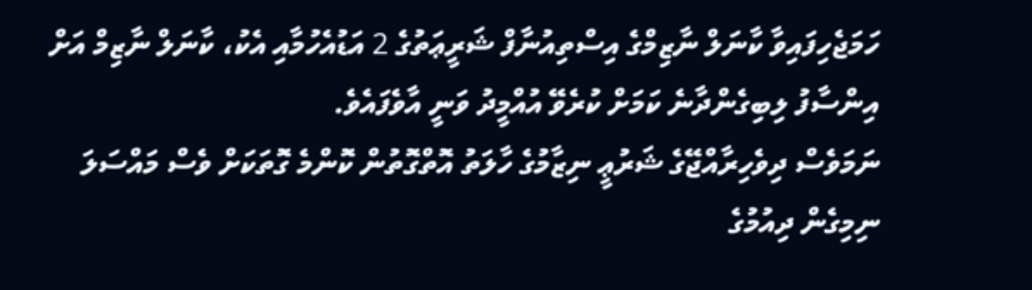ހަމަޖެހިފައިވާ ކާނަލް ނާޒިމްގެ އިސްތިއުނާފް ޝަރީޢަތުގެ 2 އަޑުއެހުމާއި އެކު، ކާނަލް ނާޒިމް އަށް އިންސާފު ލިބިގެންދާނެ ކަމަށް ކުރެވޭ އުއްމީދު ވަނީ އާވެފައެވެ.
ނަމަވެސް ދިވެހިރާއްޖޭގެ ޝަރުޢީ ނިޒާމުގެ ހާލަތު އޮތްގޮތުން ކޮންމެ ގޮތަކަށް ވެސް މައްސަލަ ނިމިގެން ދިއުމުގެ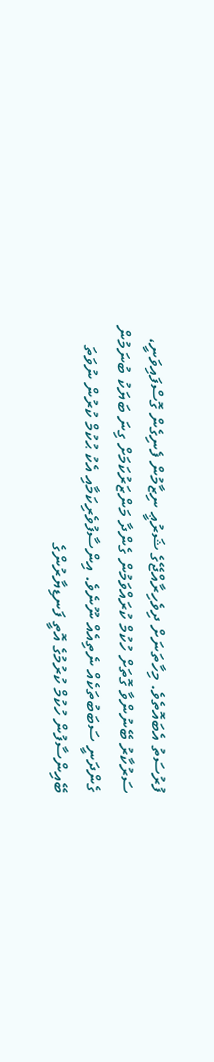ފުރުސަތު އެބައޮތެވެ. މިހާތަނަށް ދިވެހިރާއްޖޭގެ ޝަރުޢީ ނިޒާމުން ފެނިގެން ގޮސްފައިވަނީ، ސަރުކާރު ބޭނުންވާ ގޮތަށް ހުކުމް ކުރައްވަމުން ގެންދާ މަންޒަރުކަމަށް ގިނަ ބަޔަކު ބުނަމުން ގެންދަނީ ސަބަބުތަކެއް ނެތިއެއް ނޫނެވެ. އިންސާފުވެރިކަމާއި އެކު ޙުކުމް ކުރުން ނުވަތަ ބޭއިންސާފުން ހުކުމް ކުރުމުގެ އޮތީ ފަނޑިޔާރުންގެ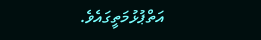އަތްޕުޅުމަތީގައެވެ.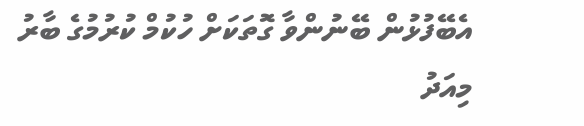އެބޭފުޅުން ބޭނުންވާ ގޮތަކަށް ހުކުމް ކުރުމުގެ ބާރު މިއަދު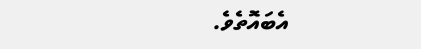އެބައޮތެވެ.